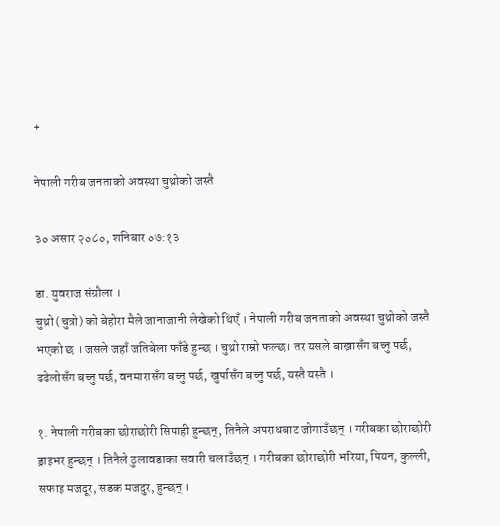+

नेपाली गरीब जनताको अवस्था चुथ्रोको जस्तै

३० असार २०८०, शनिबार ०७:१३

डा. युवराज संग्रौला ।
चुथ्रो (चुत्रो) को बेहोरा मैले जानाजानी लेखेको थिएँ । नेपाली गरीब जनताको अवस्था चुथ्रोको जस्तै भएको छ । जसले जहाँ जतिबेला फाँडे हुन्छ । चुथ्रो राम्रो फल्छ। तर यसले बाख्रासँग बच्नु पर्छ, ढढेलोसँग बच्नु पर्छ, वनमारासँग बच्नु पर्छ, खुर्पासँग बच्नु पर्छ, यस्तै यस्तै ।

१. नेपाली गरीबका छोराछोरी सिपाही हुन्छन्, तिनैले अपराधबाट जोगाउँछन् । गरीबका छोराछोरी ड्राइभर हुन्छन् । तिनैले ठुलावडाका सवारी चलाउँछन् । गरीबका छोराछोरी भरिया, पियन, कुल्ली, सफाइ मजदूर, सडक मजदुर, हुन्छन् ।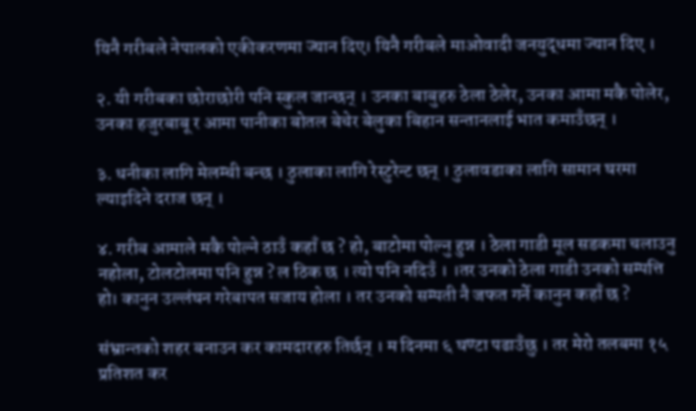यिनै गरीबले नेपालको एकीकरणमा ज्यान दिए। यिनै गरीबले माओवादी जनयुद्धमा ज्यान दिए ।

२. यी गरीबका छोराछोरी पनि स्कुल जान्छन् । उनका बाबुहरु ठेला ठेलेर, उनका आमा मकै पोलेर, उनका हजुरबाबू र आमा पानीका बोतल बेचेर बेलुका बिहान सन्तानलाई भात कमाउँछन् ।

३. धनीका लागि मेलम्ची बन्छ । ठुलाका लागि रेस्टुरेन्ट छन् । ठुलावडाका लागि सामान घरमा ल्याइदिने दराज छन् ।

४. गरीब आमाले मकै पोल्ने ठाउँ कहाँ छ ? हो, बाटोमा पोल्नु हुन्न । ठेला गाडी मूल सडकमा चलाउनु नहोला, टोलटोलमा पनि हुन्न ? ल ठिक छ । त्यो पनि नदिउँ । ।तर उनको ठेला गाडी उनको सम्पत्ति हो। कानुन उल्लंघन गरेबापत सजाय होला । तर उनको सम्पती नै जफत गर्ने कानुन कहाँ छ ?

संभ्रान्तको शहर बनाउन कर कामदारहरु तिर्छन् । म दिनमा ६ घण्टा पढाउँछु । तर मेरो तलबमा १५ प्रतिशत कर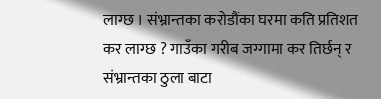लाग्छ । संभ्रान्तका करोडौंका घरमा कति प्रतिशत कर लाग्छ ? गाउँका गरीब जग्गामा कर तिर्छन् र संभ्रान्तका ठुला बाटा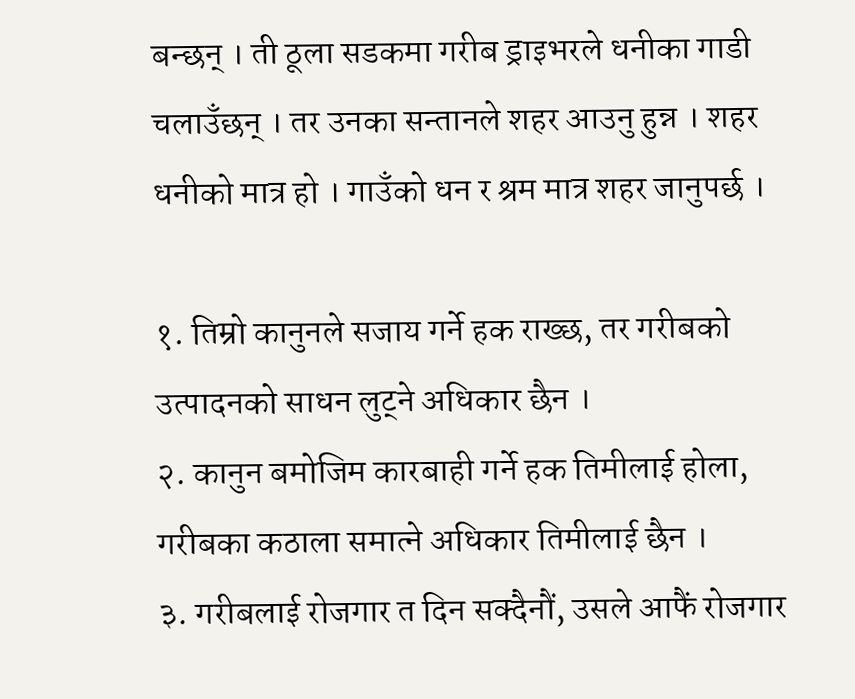बन्छन् । ती ठूला सडकमा गरीब ड्राइभरले धनीका गाडी चलाउँछन् । तर उनका सन्तानले शहर आउनु हुन्न । शहर धनीको मात्र हो । गाउँको धन र श्रम मात्र शहर जानुपर्छ ।

१. तिम्रो कानुनले सजाय गर्ने हक राख्छ, तर गरीबको उत्पादनको साधन लुट्ने अधिकार छैन ।
२. कानुन बमोजिम कारबाही गर्ने हक तिमीलाई होला, गरीबका कठाला समात्ने अधिकार तिमीलाई छैन ।
३. गरीबलाई रोजगार त दिन सक्दैनौं, उसले आफैं रोजगार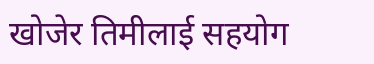खोजेर तिमीलाई सहयोग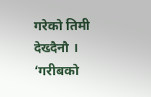गरेको तिमी देख्दैनौ । ‘गरीबको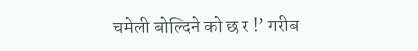चमेली बोल्दिने को छ र !’ गरीब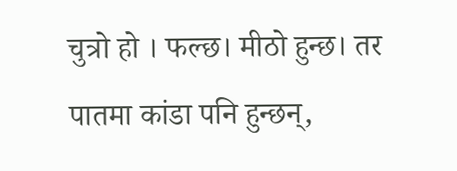चुत्रो हो । फल्छ। मीठो हुन्छ। तर पातमा कांडा पनि हुन्छन्,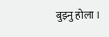बुझ्नु होला ।